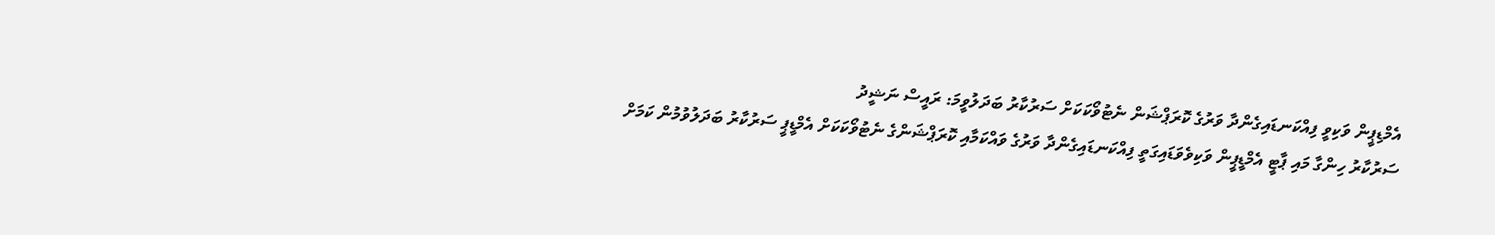އެމްޑިޕީން ވަކިވީ ފިއްކަނޑައިގެންދާ ވަރުގެ ކޮރަޕްޝަން ނެޓުވޯކަކަށް ސަރުކާރު ބަދަލުވީމަ: ރައީސް ނަޝީދު
ސަރުކާރު ހިންގާ މައި ޕާޓީ އެމްޑީޕީން ވަކިވެވަޑައިގަތީ ފިއްކަނޑައިގެންދާ ވަރުގެ ވައްކަމާއި ކޮރަޕްޝަންގެ ނެޓުވޯކަކަށް އެމްޑީޕީ ސަރުކާރު ބަދަލުވުމުން ކަމަށް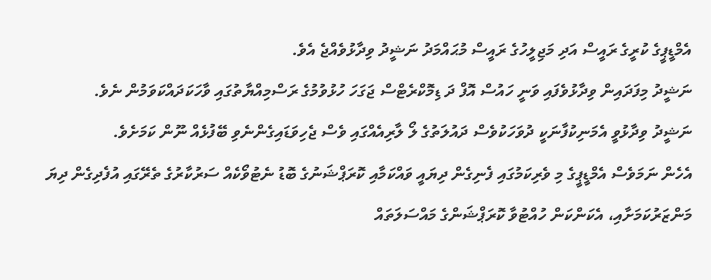އެމްޑީޕީގެ ކުރީގެ ރައީސް އަދި މަޖިލީހުގެ ރައީސް މުޙައްމަދު ނަޝީދު ވިދާޅުވެއްޖެ އެވެ.
ނަޝީދު މިފަދައިން ވިދާޅުވެފައި ވަނީ ހައުސް އޮފް ދަ ޑިމޮކްރެޓްސް ޖަގަހަ ހުޅުވުމުގެ ރަސްމިއްޔާތުގައި ވާހަކަދައްކަވަމުން ނެވެ.
ނަޝީދު ވިދާޅުވީ އެމަނިކުފާނަކީ ދުވަހަކުވެސް ދައުލަތުގެ ލޯ ލާރިއެއްގައި ވެސް ޖެހިވަޑައިގެންނެވި ބޭފުޅެއް ނޫން ކަމަށެވެ.
އެހެން ނަމަވެސް އެމްޑީޕީގެ މި ވެރިކަމުގައި ފެނިގެން ދިޔައީ ވައްކަމާއި ކޮރަޕްޝަނުގެ ބޮޑު ނެޓުވޯކެއް ސަރުކާރުގެ ތެރޭގައި އުފެދިގެން ދިޔަ މަންޒަރުކަމަށާއި، އެކަންކަން ހުއްޓުވާ ކޮރަޕްޝަންގެ މައްސަލަތައް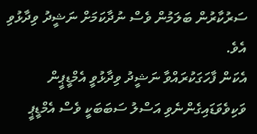ސަރުކާރުން ބަލަމުން ވެސް ނުދާކަމަށް ނަޝީދު ވިދާޅުވި އެވެ.
އެކަން ފާހަގަކުރައްވާ ނަޝީދު ވިދާޅުވީ އެމްޑީޕީން ވަކިވެވަޑައިގެންނެވި އަސްލު ސަބަބަކީ ވެސް އެމްޑީޕީ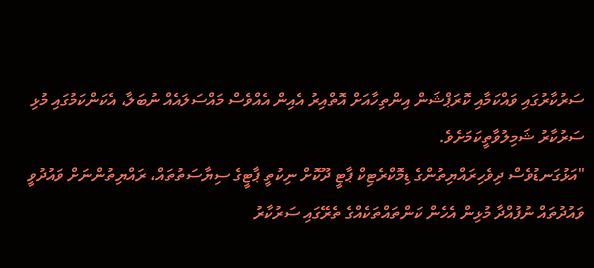ސަރުކާރުގައި ވައްކަމާއި ކޮރަޕްޝަން އިންތިހާއަށް އޮތްއިރު އެއިން އެއްވެސް މައްސަލައެއް ނުބަލާ، އެކަންކަމުގައި މުޅި ސަރުކާރު ޝަމިލުވާތީކަމަށެވެ.
"އަޅުގަނޑުވެސް ދިވެހިރައްޔިތުންގެ ޑިމޮކްރެޓިކް ޕާޓީ ދޫކޮށް ނިކުތީ ޕާޓީގެ ސިޔާސަތުތައް، ރައްޔިތުންނަށް ވައުދުވީ ވައުދުތައް ނުފުއްދާ މުޅިން އެހެން ކަންތައްތަކެއްގެ ތެރޭގައި ސަރުކާރު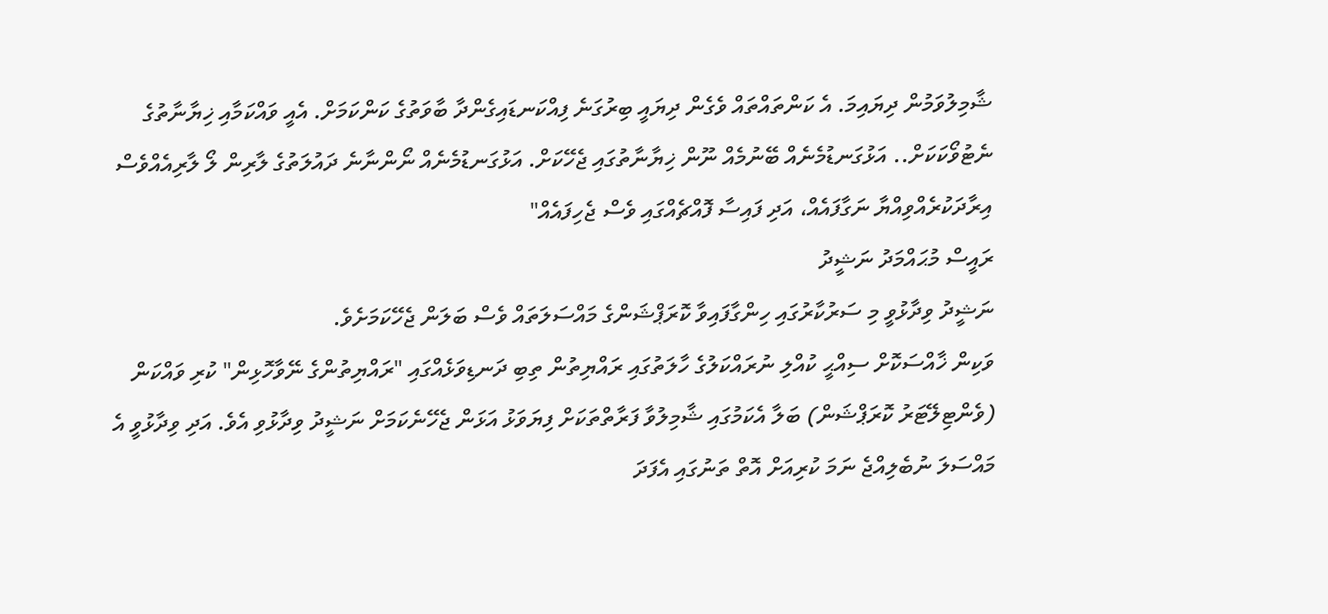ޝާމިލުވަމުން ދިޔައިމަ. އެ ކަންތައްތައް ވެގެން ދިޔައީ ބިރުގަނެ ފިއްކަނޑައިގެންދާ ބާވަތުގެ ކަންކަމަށް. އެއީ ވައްކަމާއި ޚިޔާނާތުގެ ނެޓުވޯކަކަށް.. އަޅުގަނޑުމެނެއް ބޭނުމެއް ނޫން ޚިޔާނާތުގައި ޖެހޭކަށް. އަޅުގަނޑުމެނެއް ނޯންނާނެ ދައުލަތުގެ ލާރިން ލޯ ލާރިއެއްވެސް އިރާދަކުރެއްވިއްޔާ ނަގާފައެއް، އަދި ފައިސާ ފޮއްޗެއްގައި ވެސް ޖެހިފައެއް"
ރައީސް މުޙައްމަދު ނަޝީދު
ނަޝީދު ވިދާޅުވީ މި ސަރުކާރުގައި ހިންގާފައިވާ ކޮރަޕްޝަންގެ މައްސަލަތައް ވެސް ބަލަން ޖެހޭކަމަށެވެ.
ވަކިން ޚާއްސަކޮށް ސިއްޙީ ކުއްލި ނުރައްކަލުގެ ހާލަތުގައި ރައްޔިތުން ތިބި ދަނޑިވަޅެއްގައި "ރައްޔިތުންގެ ނޭވާހޮޅިން" ކުރި ވައްކަން (ވެންޓިލޭޓަރު ކޮރަޕްޝަން) ބަލާ އެކަމުގައި ޝާމިލުވާ ފަރާތްތަކަށް ފިޔަވަޅު އަޅަން ޖެހޭނެކަމަށް ނަޝީދު ވިދާޅުވި އެވެ. އަދި ވިދާޅުވީ އެ މައްސަލަ ނުބެލިއްޖެ ނަމަ ކުރިއަށް އޮތް ތަނުގައި އެފަދަ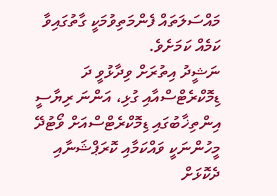މައްސަލަތައް ފެންމަތިވުމަކީ ގާތުގައިވާ ކަމެއް ކަމަށެވެ.
ނަޝީދު އިތުރަށް ވިދާޅުވީ ދަ ޑިމޮކްރެޓްސްއާއި ގުޅި، އަންނަ ރިޔާސީ އިންތިޚާބުގައި ޑިމޮކްރެޓްސްއަށް ވޯޓުދޭ މީހުންނަކީ ވައްކަމާއި ކޮރަޕްޝަނާއި ދެކޮޅަށް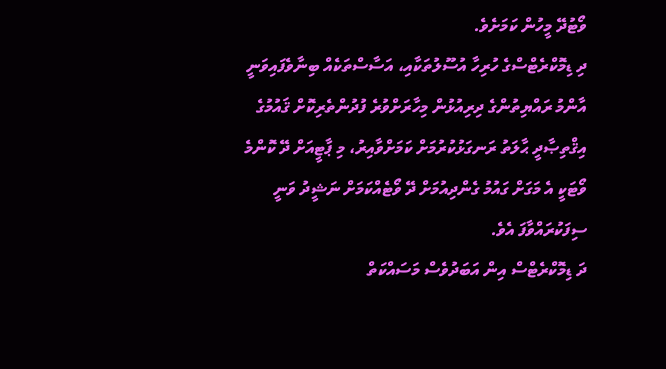ވޯޓުދޭ މީހުން ކަމަށެވެ.
ދި ޑިމޮކްރެޓްސްގެ ހުރިހާ އުސޫލުތަކާއި، އަސާސްތަކެއް ބިނާވެފައިވަނީ އާންމު ރައްޔިތުންގެ ދިރިއުޅުން މިހާރަށްވުރެ ފުދުންތެރިކޮށް ޤައުމުގެ އިޤްތިޞާދީ ޙާލަތު ރަނގަޅުކުރުމަށް ކަމަށްވާއިރު، މި ޕާޓީއަށް ދޭ ކޮންމެ ވޯޓަކީ އެ މަގަށް ގައުމު ގެންދިއުމަށް ދޭ ވޯޓެއްކަމަށް ނަޝީދު ވަނީ ސިފަކުރައްވާފަ އެވެ.
ދަ ޑިމޮކްރެޓްސް އިން އަބަދުވެސް މަސައްކަތް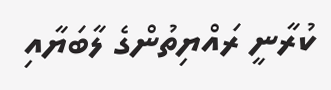ކުރާނީ ރައްޔިތުންގެ ލާބަޔާއި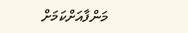މަންފާއަށްކަމަށް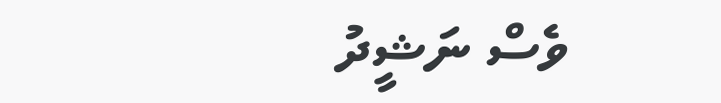ވެސް ނަޝީދު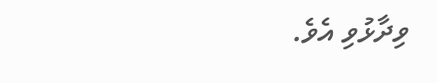ވިދާޅުވި އެވެ.